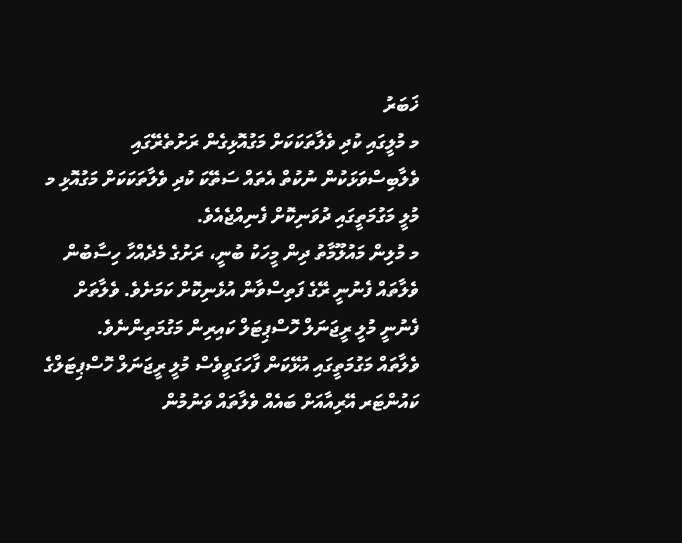ޚަބަރު
މ މުލީގައި ކުދި ވެލާތަކަކަށް މަގުއޮޅިގެން ރަށުތެރޭގައި
ވެލާބިސްވަޅަކުން ނުކުތް އެތައް ސަތޭކަ ކުދި ވެލާތަކަކަށް މަގުއޮޅި މ މުލީ މަގުމަތީގައި ދުވަނިކޮށް ފެނިއްޖެއެވެ.
މ މުލިން މައުލޫމާތު ދިން މީހަކު ބުނީ، ރަށުގެ މެދެއްހާ ހިސާބުން ވެލާތައް ފެނުނީ ރޭގެ ފަތިސްވާން އުޅެނިކޮށް ކަމަށެވެ. ވެލާތަށް ފެނުނީ މުލީ ރީޖަނަލް ހޮސްޕިޓަލް ކައިރިން މަގުމަތިންނެވެ.
ވެލާތައް މަގުމަތީގައި އުޅޭކަން ފާހަގަވީވެސް މުލީ ރީޖަނަލް ހޮސްޕިޓަލްގެ ކައުންޓަރ އޭރިއާއަށް ބައެއް ވެލާތައް ވަނުމުން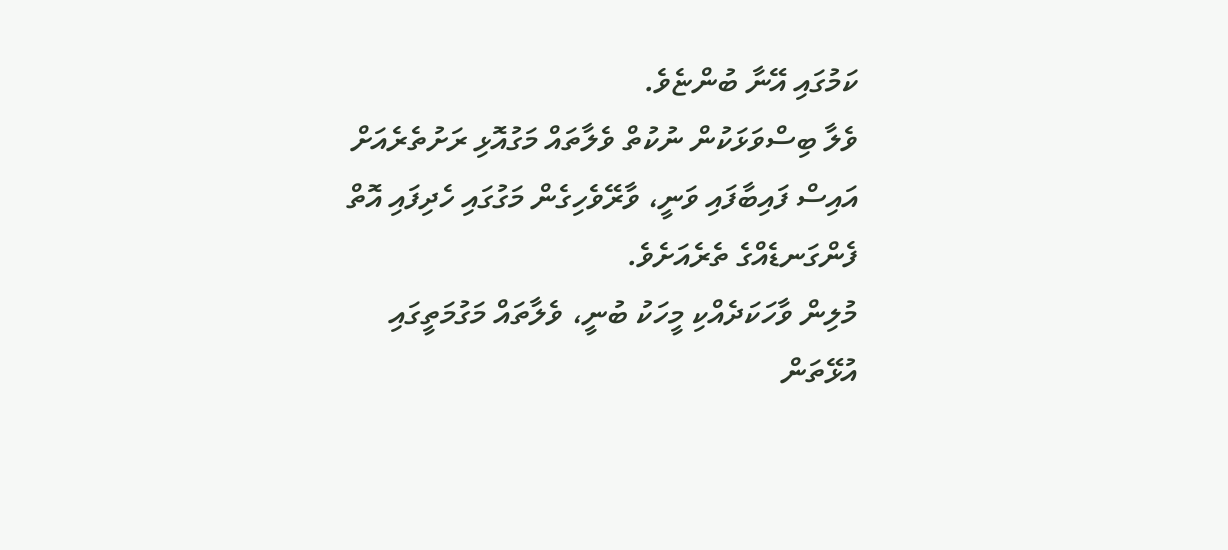ކަމުގައި އޭނާ ބުންޏެވެ.
ވެލާ ބިސްވަޅަކުން ނުކުތް ވެލާތައް މަގުއޮޅި ރަށުތެރެއަށް އައިސް ފައިބާފައި ވަނީ، ވާރޭވެހިގެން މަގުގައި ހެދިފައި އޮތް ފެންގަނޑެއްގެ ތެރެއަށެވެ.
މުލިން ވާހަކަދެއްކި މީހަކު ބުނީ، ވެލާތައް މަގުމަތީގައި އުޅޭތަން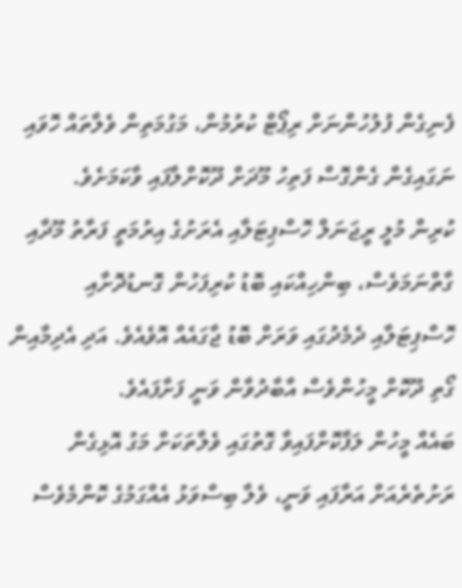ފެނިގެން ފުލުހުންނަށް ރިޕޯޓް ކުރުމުން، މަގުމަތިން ވެލާތައް ހޮވައި ނަގައިގެން ގެންގޮސް ފަތިހު މޫދަށް ދޫކޮށްލާފައި ވާކަމަށެވެ.
ކުރިން މުލީ ރީޖަނަލް ހޮސްޕިޓަލާއި އެރަށުގެ އިރުމަތީ ފަރާތު މޫދާއި ގާތްނަމަވެސް، ބިންހިއްކައި ބޮޑު ކުރިފަހުން ގޮނޑުދޮށާއި ހޮސްޕިޓަލާއި ދެމެދުގައި ވަރަށް ބޮޑު ޖާގައެއް އޮވެއެވެ. އަދި އެދިމާއިން ގޯތި ދޫކޮށް މީހުންވެސް އާބާދުވާން ވަނީ ފަށާފައެވެ.
ބައެއް މީހުން ލަފާކޮށްފައިވާ ގޮތުގައި ވެލާތަކަށް މަގު އޮޅިގެން ރަށުތެރެއަށް އަރާފައި ވަނީ، ވެލާ ބިސްވަޅު އެއްގަމުގެ ކޮންމެވެސް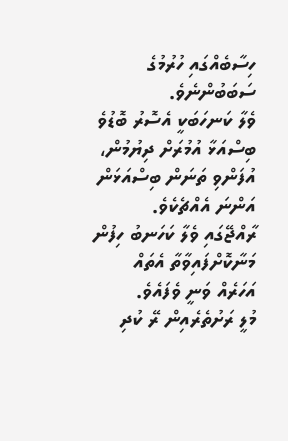ހިސާބެއްގައި ހުރުމުގެ ސަބަބުންނެވެ.
ވެލާ ކަނހަބަކީ އެސޮރު ބޮޑުވެ ބިސްއަޅާ އުމުރަށް ދިޔުމުން، އުފަންވި ތަނަން ބިސްއަޅަން އަންނަ އެއްޗެކެވެ.
ރާއްޖޭގައި ވެލާ ކަހަނބު ހިފުން މަނާކޮށްފައިވާތާ އެތައް އަހަރެއް ވަނީ ވެފައެވެ.
މުލީ ރަށުތެރެއިން ރޭ ކުދި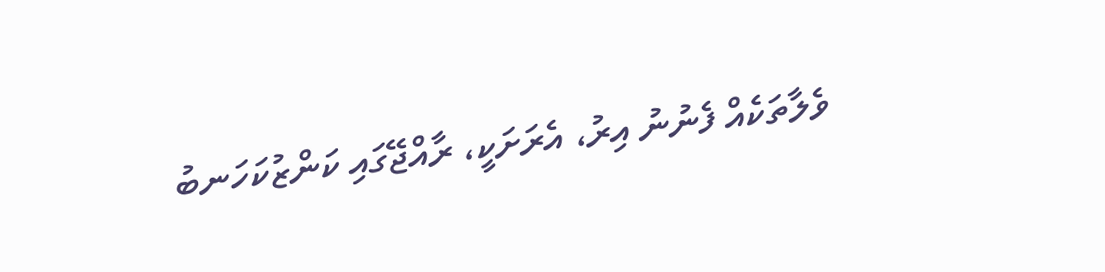ވެލާތަކެއް ފެނުނު އިރު، އެރަށަކީ، ރާއްޖޭގައި ކަންޒުކަހަނބު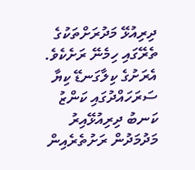ދިރިއުޅޭ މަދުރަށްތަކުގެ ތެރޭގައި ހިމެނޭ ރަށެކެވެ. އެރަށުގެ ކިލާގަނޑޭ ކިޔާ ސަރަހައްދުގައި ކަންޒު ކަނބު ދިރިއުޅޭއިރު މަދުމަދުން ރަށުތެރެއިން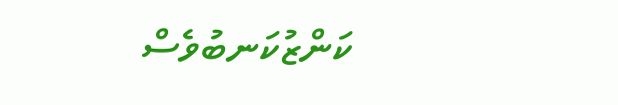ކަންޒުކަނބުވެސް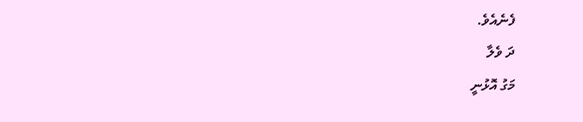ފެނެއެވެ.
ދަ ވެލާ
މަގު އޮޅުނީ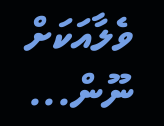ވެލާއަކަށް ނޫން...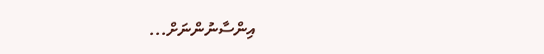އިންސާނުންނަށް...